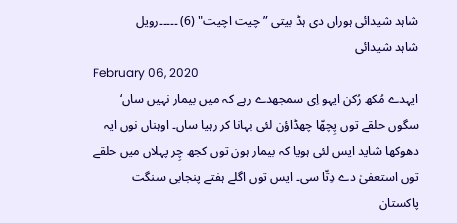شاہد شیدائی ہوراں دی ہڈ بیتی ”چیت اچیت" (6) ۔۔۔۔۔رویل
شاہد شیدائی
February 06, 2020
ایہدے مُکھ رُکن ایہو اِی سمجھدے رہے کہ میں بیمار نہیں ساں‘ سگوں حلقے توں پِچھّا چھڈاؤن لئی بہانا کر رہیا ساں۔ اوہناں نوں ایہ دھوکھا شاید ایس لئی ہویا کہ بیمار ہون توں کجھ چِر پہلاں میں حلقے توں استعفیٰ دے دِتّا سی۔ ایس توں اگلے ہفتے پنجابی سنگت پاکستان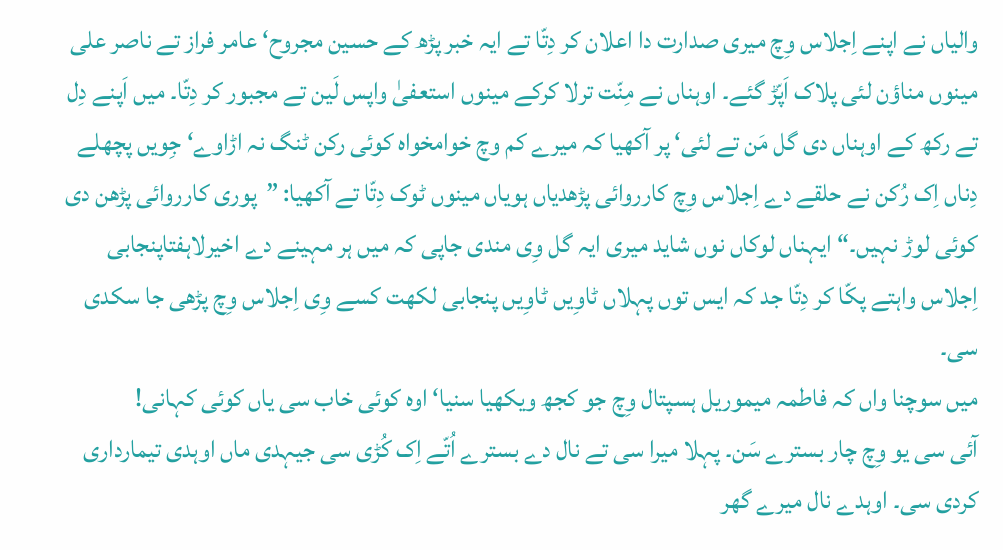والیاں نے اپنے اِجلاس وِچ میری صدارت دا اعلان کر دِتّا تے ایہ خبر پڑھ کے حسین مجروح‘ عامر فراز تے ناصر علی مینوں مناؤن لئی پلاک اَپّڑ گئے۔ اوہناں نے مِنّت ترلا کرکے مینوں استعفیٰ واپس لَین تے مجبور کر دِتّا۔ میں اَپنے دِل تے رکھ کے اوہناں دی گل مَن تے لئی‘ پر آکھیا کہ میرے کم وچ خوامخواہ کوئی رکن ٹنگ نہ اڑاوے‘ جِویں پچھلے دِناں اِک رُکن نے حلقے دے اِجلاس وِچ کارروائی پڑھدیاں ہویاں مینوں ٹوک دِتّا تے آکھیا: ”پوری کارروائی پڑھن دی کوئی لوڑ نہیں۔“ ایہناں لوکاں نوں شاید میری ایہ گل وِی مندی جاپی کہ میں ہر مہینے دے اخیرلاہفتاپنجابی اِجلاس واہتے پکّا کر دِتّا جد کہ ایس توں پہلاں ٹاوِیں ٹاوِیں پنجابی لکھت کسے وِی اِجلاس وِچ پڑھی جا سکدی سی۔
میں سوچنا واں کہ فاطمہ میموریل ہسپتال وِچ جو کجھ ویکھیا سنیا‘ اوہ کوئی خاب سی یاں کوئی کہانی!
آئی سی یو وِچ چار بسترے سَن۔ پہلا میرا سی تے نال دے بسترے اُتّے اِک کُڑی سی جیہدی ماں اوہدی تیمارداری کردی سی۔ اوہدے نال میرے گھر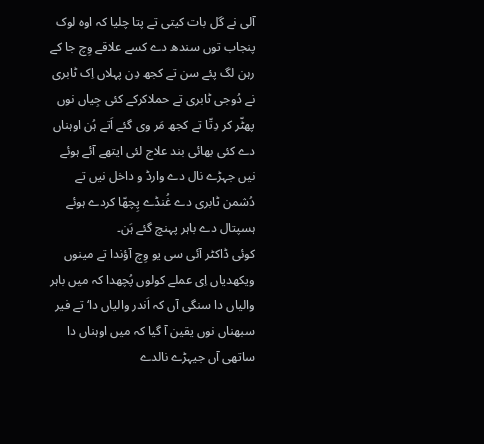آلی نے گل بات کیتی تے پتا چلیا کہ اوہ لوک پنجاب توں سندھ دے کسے علاقے وِچ جا کے رہن لگ پئے سن تے کجھ دِن پہلاں اِک ٹابری نے دُوجی ٹابری تے حملاکرکے کئی جِیاں نوں پھٹّر کر دِتّا تے کجھ مَر وی گئے اَتے ہُن اوہناں دے کئی بھائی بند علاج لئی ایتھے آئے ہوئے نیں جہڑے نال دے وارڈ و داخل نیں تے دُشمن ٹابری دے غُنڈے پِچھّا کردے ہوئے ہسپتال دے باہر پہنچ گئے ہَن۔
کوئی ڈاکٹر آئی سی یو وِچ آؤندا تے مینوں ویکھدیاں اِی عملے کولوں پُچھدا کہ میں باہر والیاں دا سنگی آں کہ اَندر والیاں دا‘ تے فیر سبھناں نوں یقین آ گیا کہ میں اوہناں دا ساتھی آں جیہڑے نالدے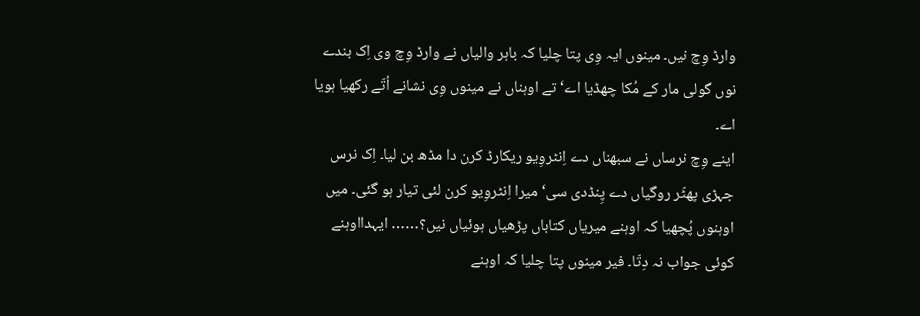وارڈ وِچ نیں۔ مینوں ایہ وِی پتا چلیا کہ باہر والیاں نے وارڈ وِچ وی اِک بندے نوں گولی مار کے مُکا چھڈیا اے‘ تے اوہناں نے مینوں وِی نشانے اُتّے رکھیا ہویا اے۔
اینے وِچ نرساں نے سبھناں دے اِنٹروِیو ریکارڈ کرن دا مڈھ بن لیا۔ اِک نرس جہڑی پھٹّر روگیاں دے پِنڈدی سی‘ میرا اِنٹروِیو کرن لئی تیار ہو گئی۔ میں اوہنوں پُچھیا کہ اوہنے میریاں کتاباں پڑھیاں ہوئیاں نیں؟…… ایہدااوہنے کوئی جواب نہ دِتّا۔ فیر مینوں پتا چلیا کہ اوہنے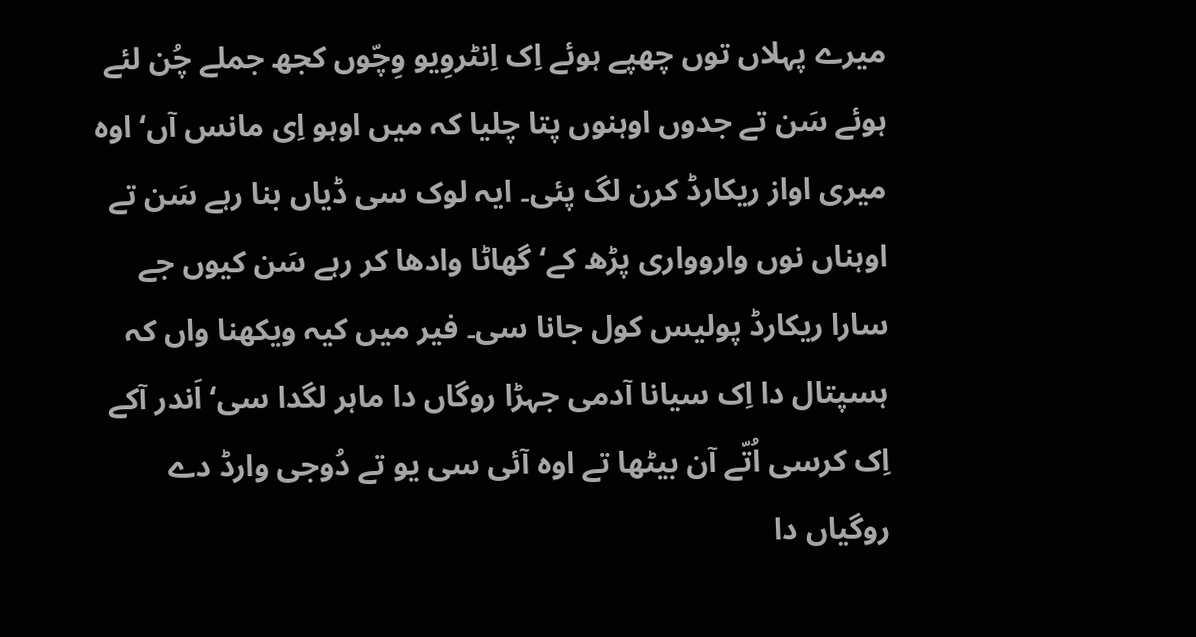میرے پہلاں توں چھپے ہوئے اِک اِنٹروِیو وِچّوں کجھ جملے چُن لئے ہوئے سَن تے جدوں اوہنوں پتا چلیا کہ میں اوہو اِی مانس آں‘ اوہ میری اواز ریکارڈ کرن لگ پئی۔ ایہ لوک سی ڈیاں بنا رہے سَن تے اوہناں نوں واروواری پڑھ کے‘ گھاٹا وادھا کر رہے سَن کیوں جے سارا ریکارڈ پولیس کول جانا سی۔ فیر میں کیہ ویکھنا واں کہ ہسپتال دا اِک سیانا آدمی جہڑا روگاں دا ماہر لگدا سی‘ اَندر آکے اِک کرسی اُتّے آن بیٹھا تے اوہ آئی سی یو تے دُوجی وارڈ دے روگیاں دا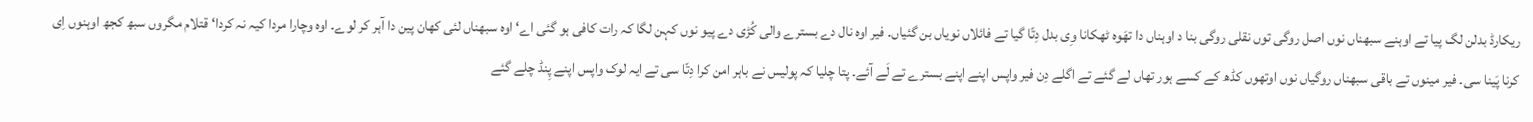ریکارڈ بدلن لگ پیا تے اوہنے سبھناں نوں اصل روگی توں نقلی روگی بنا د اوہناں دا تھَوہ ٹھکانا وِی بدل دِتّا گیا تے فائلاں نویاں بن گئیاں۔ فیر اوہ نال دے بسترے والی کُڑی دے پیو نوں کہن لگا کہ رات کافی ہو گئی اے‘ اوہ سبھناں لئی کھان پین دا آہر کر لوے۔ اوہ وچارا مردا کیہ نہ کردا‘ قتلام مگروں سبھ کجھ اوہنوں اِی کرنا پَینا سی۔ فیر مینوں تے باقی سبھناں روگیاں نوں اوتھوں کڈھ کے کسے ہور تھاں لے گئے تے اگلے دِن فیر واپس اپنے اپنے بسترے تے لَے آئے۔ پتا چلیا کہ پولیس نے باہر امن کرا دِتّا سی تے ایہ لوک واپس اپنے پِنڈ چلے گئے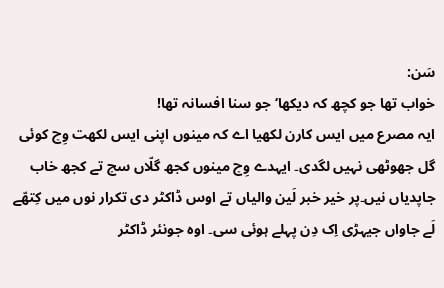سَن:
خواب تھا جو کچھ کہ دیکھا‘ جو سنا افسانہ تھا!
ایہ مصرع میں ایس کارن لکھیا اے کہ مینوں اپنی ایس لکھت وِچ کوئی گل جھوٹھی نہیں لگدی۔ ایہدے وِچ مینوں کجھ گلّاں سچ تے کجھ خاب جاپدیاں نیں۔پر خیر خبر لَین والیاں تے اوس ڈاکٹر دی تکرار نوں میں کِتھّے لَے جاواں جیہڑی اِک دِن پہلے ہوئی سی۔ اوہ جونئر ڈاکٹر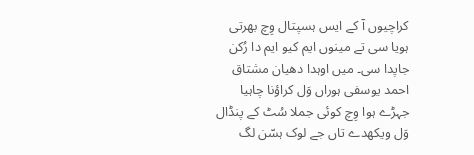کراچیوں آ کے ایس ہسپتال وِچ بھرتی ہویا سی تے مینوں ایم کیو ایم دا رُکن جاپدا سی۔ میں اوہدا دھیان مشتاق احمد یوسفی ہوراں وَل کراؤنا چاہیا جہڑے ہوا وِچ کوئی جملا سُٹ کے پنڈال وَل ویکھدے تاں جے لوک ہسّن لگ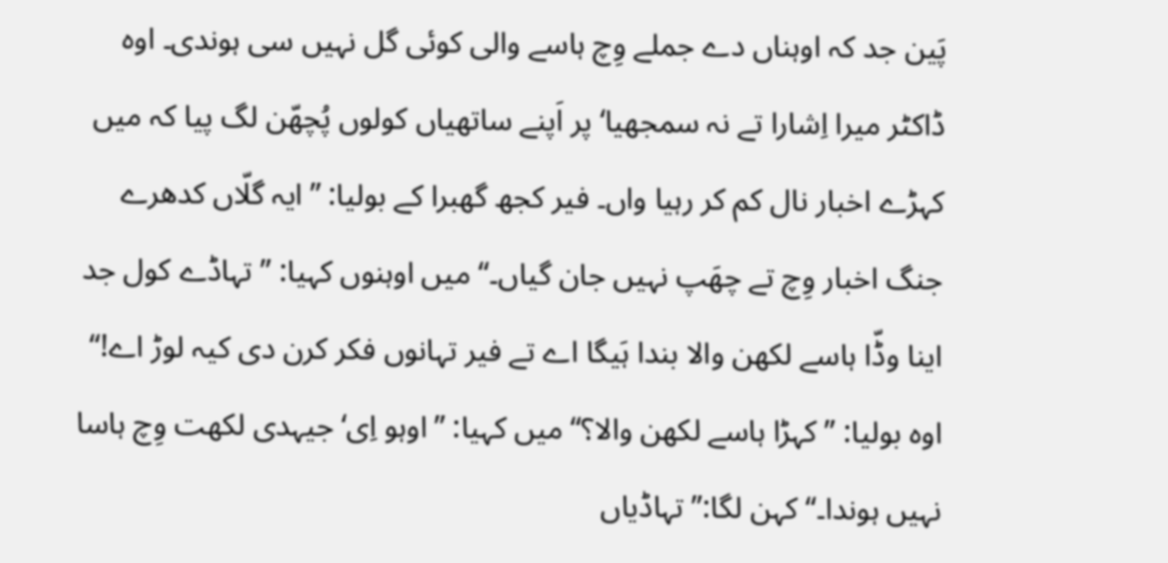پَین جد کہ اوہناں دے جملے وِچ ہاسے والی کوئی گل نہیں سی ہوندی۔ اوہ ڈاکٹر میرا اِشارا تے نہ سمجھیا‘ پر اَپنے ساتھیاں کولوں پُچھّن لگ پیا کہ میں کہڑے اخبار نال کم کر رہیا واں۔ فیر کجھ گھبرا کے بولیا: ”ایہ گلّاں کدھرے جنگ اخبار وِچ تے چھَپ نہیں جان گیاں۔“ میں اوہنوں کہیا: ”تہاڈے کول جد اینا وڈّا ہاسے لکھن والا بندا ہَیگا اے تے فیر تہانوں فکر کرن دی کیہ لوڑ اے!“ اوہ بولیا: ”کہڑا ہاسے لکھن والا؟“ میں کہیا: ”اوہو اِی‘ جیہدی لکھت وِچ ہاسا نہیں ہوندا۔“ کہن لگا:”تہاڈیاں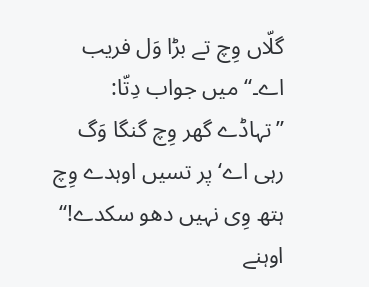گلّاں وِچ تے بڑا وَل فریب اے۔“ میں جواب دِتّا: ”تہاڈے گھر وِچ گنگا وَگ رہی اے‘ پر تسیں اوہدے وِچ ہتھ وِی نہیں دھو سکدے!“ اوہنے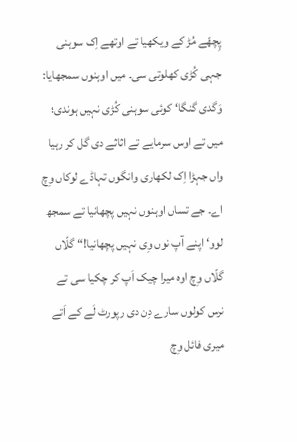پِچھّے مُڑ کے ویکھیا تے اوتھے اِک سوہنی جہی کُڑی کھلوتی سی۔ میں اوہنوں سمجھایا: وَگدی گنگا‘ کوئی سوہنی کُڑی نہیں ہوندی؛ میں تے اوس سرمایے تے اثاثے دی گل کر رہیا واں جہڑا اِک لکھاری وانگوں تہاڈے لوکاں وِچ اے۔ جے تساں اوہنوں نہیں پچھانیا تے سمجھ لوو‘ اپنے آپ نوں وِی نہیں پچھانیا!“ گلّاں گلّاں وِچ اوہ میرا چیک اَپ کر چکیا سی تے نرس کولوں سارے دِن دی رپورٹ لَے کے اَتے میری فائل وِچ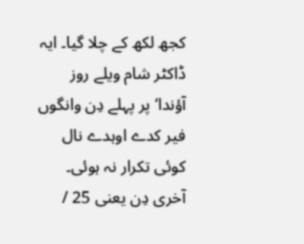کجھ لکھ کے چلا گیا۔ ایہ ڈاکٹر شام ویلے روز آؤندا‘ پر پہلے دِن وانگوں فیر کدے اوہدے نال کوئی تکرار نہ ہوئی۔ آخری دِن یعنی 25 /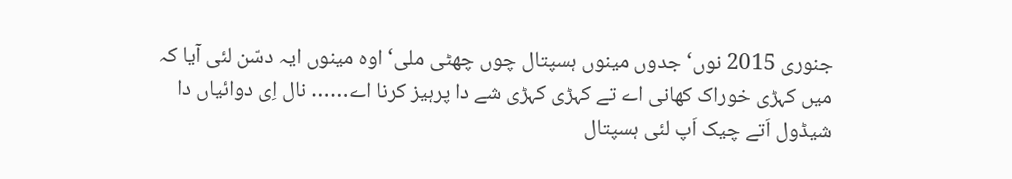جنوری 2015 نوں‘ جدوں مینوں ہسپتال چوں چھٹی ملی‘ اوہ مینوں ایہ دسّن لئی آیا کہ میں کہڑی خوراک کھانی اے تے کہڑی کہڑی شے دا پرہیز کرنا اے…… نال اِی دوائیاں دا شیڈول اَتے چیک اَپ لئی ہسپتال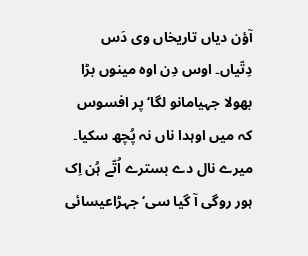آؤن دیاں تاریخاں وی دَس دِتّیاں۔ اوس دِن اوہ مینوں بڑا بھولا جہیامانو لگا‘ پر افسوس کہ میں اوہدا ناں نہ پُچھ سکیا۔
میرے نال دے بسترے اُتّے ہُن اِک ہور روگی آ گیا سی‘ جہڑاعیسائی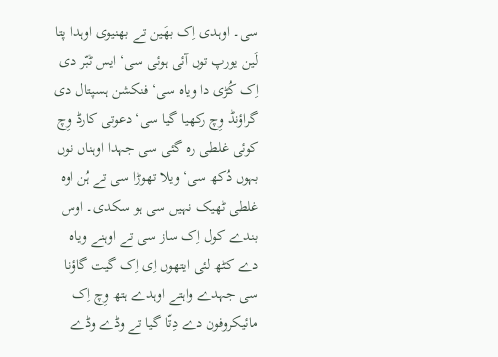سی۔ اوہدی اِک بھَین تے بھنیوی اوہدا پتا لَین یورپ توں آئی ہوئی سی‘ ایس ٹبّر دی اِک کُڑی دا ویاہ سی‘ فنکشن ہسپتال دی گراؤنڈ وِچ رکھیا گیا سی‘دعوتی کارڈ وِچ کوئی غلطی رہ گئی سی جہدا اوہناں نوں بہوں دُکھ سی‘ ویلا تھوڑا سی تے ہُن اوہ غلطی ٹھیک نہیں سی ہو سکدی۔ اوس بندے کول اِک ساز سی تے اوہنے ویاہ دے کٹھ لئی ایتھوں اِی اِک گیت گاؤنا سی جہدے واہتے اوہدے ہتھ وِچ اِک مائیکروفون دے دِتّا گیا تے وڈے وڈے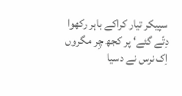سپیکر تیار کراکے باہر رکھوا دِتّے گئے‘ پر کجھ چِر مگروں اِک نرس نے دسیا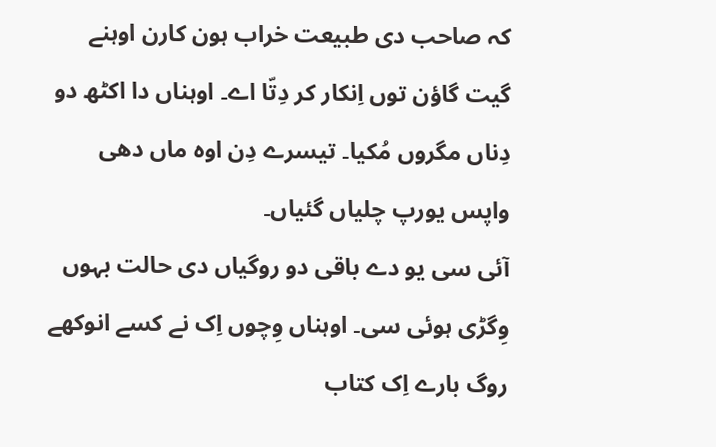کہ صاحب دی طبیعت خراب ہون کارن اوہنے گیت گاؤن توں اِنکار کر دِتّا اے۔ اوہناں دا اکٹھ دو دِناں مگروں مُکیا۔ تیسرے دِن اوہ ماں دھی واپس یورپ چلیاں گئیاں۔
آئی سی یو دے باقی دو روگیاں دی حالت بہوں وِگڑی ہوئی سی۔ اوہناں وِچوں اِک نے کسے انوکھے روگ بارے اِک کتاب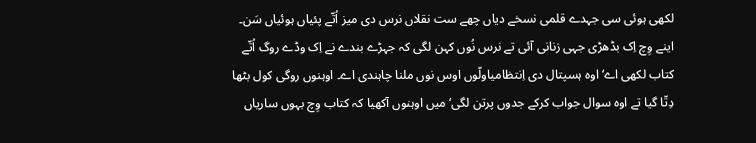لکھی ہوئی سی جہدے قلمی نسخے دیاں چھے ست نقلاں نرس دی میز اُتّے پئیاں ہوئیاں سَن۔ اینے وِچ اِک بڈھڑی جہی زنانی آئی تے نرس نُوں کہن لگی کہ جہڑے بندے نے اِک وڈے روگ اُتّے کتاب لکھی اے‘ اوہ ہسپتال دی اِنتظامیاولّوں اوس نوں ملنا چاہندی اے۔ اوہنوں روگی کول بٹھا دِتّا گیا تے اوہ سوال جواب کرکے جدوں پرتن لگی‘ میں اوہنوں آکھیا کہ کتاب وِچ بہوں ساریاں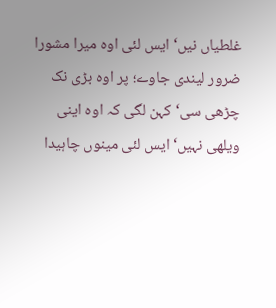غلطیاں نیں‘ ایس لئی اوہ میرا مشورا ضرور لیندی جاوے؛ پر اوہ بڑی نک چڑھی سی‘ کہن لگی کہ اوہ اینی ویلھی نہیں‘ایس لئی مینوں چاہیدا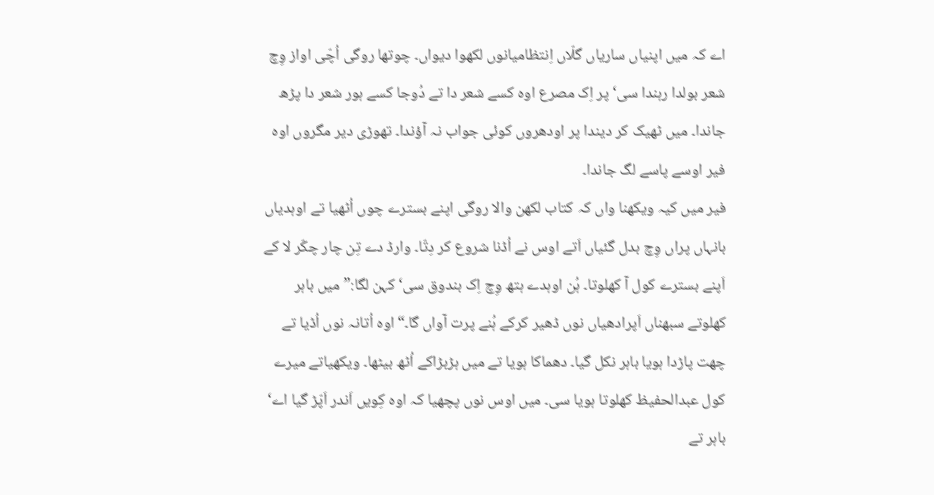اے کہ میں اپنیاں ساریاں گلّاں اِنتظامیانوں لکھوا دیواں۔ چوتھا روگی اُچّی اواز وِچ شعر بولدا رہندا سی‘ پر اِک مصرع اوہ کسے شعر دا تے دُوجا کسے ہور شعر دا پڑھ جاندا۔ میں ٹھیک کر دیندا پر اودھروں کوئی جواب نہ آؤندا۔ تھوڑی دیر مگروں اوہ فیر اوسے پاسے لگ جاندا۔
فیر میں کیہ ویکھنا واں کہ کتاب لکھن والا روگی اپنے بسترے چوں اُٹھیا تے اوہدیاں بانہاں پراں وِچ بدل گئیاں اَتے اوس نے اُڈنا شروع کر دِتّا۔ وارڈ دے تِن چار چکّر لا کے اَپنے بسترے کول آ کھلوتا۔ ہُن اوہدے ہتھ وِچ اِک بندوق سی‘ کہن لگا:”میں باہر کھلوتے سبھناں اَپرادھیاں نوں ڈھیر کرکے ہُنے پرت آواں گا۔“اوہ اُتانہ نوں اُڈیا تے چھت پاڑدا ہویا باہر نکل گیا۔ دھماکا ہویا تے میں ہڑبڑاکے اُٹھ بیٹھا۔ ویکھیاتے میرے کول عبدالحفیظ کھلوتا ہویا سی۔ میں اوس نوں پچھیا کہ اوہ کِویں اَندر اَپّڑ گیا اے‘ باہر تے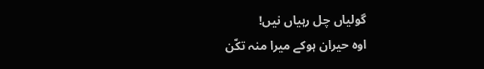گولیاں چل رہیاں نیں!
اوہ حیران ہوکے میرا منہ تکّن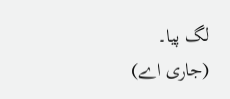لگ پیا۔
(جاری اے)